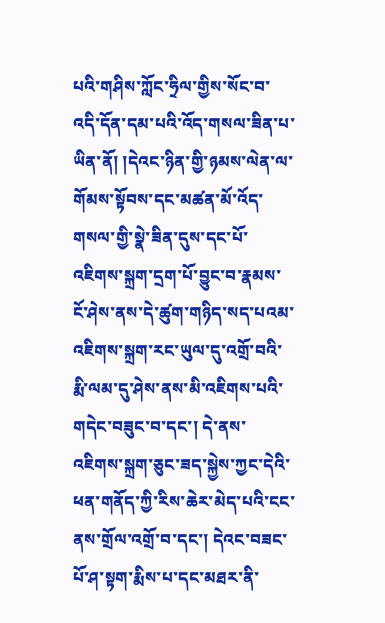པའི་གཤིས་ཀློང་ཧྲིལ་གྱིས་སོང་བ་འདི་དོན་དམ་པའི་འོད་གསལ་ཟིན་པ་ཡིན་ནོ། །དེའང་ཉིན་གྱི་ཉམས་ལེན་ལ་གོམས་སྟོབས་དང་མཚན་མོ་འོད་གསལ་གྱི་སྣེ་ཟིན་དུས་དང་པོ་འཇིགས་སྐྲག་དྲག་པོ་བྱུང་བ་རྣམས་ངོ་ཤེས་ནས་དེ་ཚུག་གཉིད་སད་པའམ་འཇིགས་སྐྲག་རང་ཡུལ་དུ་འགྲོ་བའི་རྨི་ལམ་དུ་ཤེས་ནས་མི་འཇིགས་པའི་གདེང་བཟུང་བ་དང་། དེ་ནས་འཇིགས་སྐྲག་ཅུང་ཟད་སྐྱེས་ཀྱང་དེའི་ཕན་གནོད་ཀྱི་རིས་ཆེར་མེད་པའི་ངང་ནས་གྲོལ་འགྲོ་བ་དང་། དེའང་བཟང་པོ་ཤ་སྟག་རྨིས་པ་དང་མཐར་ནི་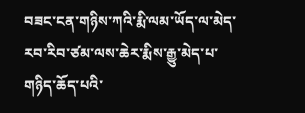བཟང་ངན་གཉིས་ཀའི་རྨི་ལམ་ཡོད་ལ་མེད་རབ་རིབ་ཙམ་ལས་ཆེར་རྨིས་རྒྱུ་མེད་པ་གཉིད་ཆོད་པའི་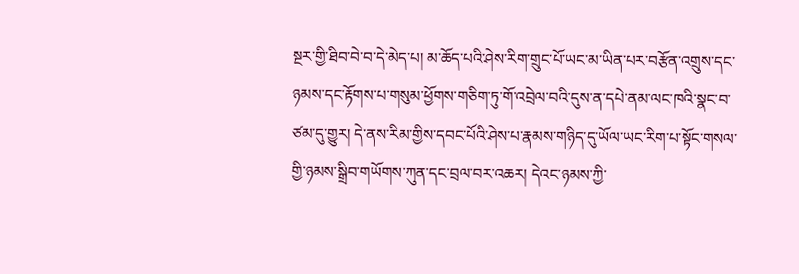སྔར་གྱི་ཐིབ་བེ་བ་དེ་མེད་པ། མ་ཆོད་པའི་ཤེས་རིག་གྲུང་པོ་ཡང་མ་ཡིན་པར་བརྩོན་འགྲུས་དང་ཉམས་དང་རྟོགས་པ་གསུམ་ཕྱོགས་གཅིག་ཏུ་གོ་འབྲེལ་བའི་དུས་ན་དཔེ་ནམ་ལང་ཁའི་སྣང་བ་ཙམ་དུ་གྱུར། དེ་ནས་རིམ་གྱིས་དབང་པོའི་ཤེས་པ་རྣམས་གཉིད་དུ་ཡོལ་ཡང་རིག་པ་སྟོང་གསལ་གྱི་ཉམས་སྒྲིབ་གཡོགས་ཀུན་དང་བྲལ་བར་འཆར། དེའང་ཉམས་ཀྱི་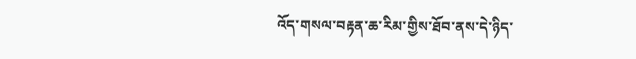འོད་གསལ་བརྟན་ཆ་རིམ་གྱིས་ཐོབ་ནས་དེ་ཉིད་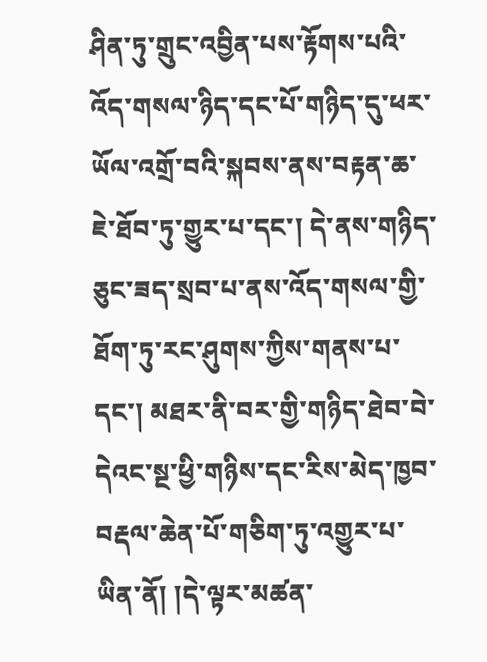ཤིན་ཏུ་གྲུང་འབྱིན་པས་རྟོགས་པའི་འོད་གསལ་ཉིད་དང་པོ་གཉིད་དུ་ཕར་ཡོལ་འགྲོ་བའི་སྐབས་ནས་བརྟན་ཆ་ཇེ་ཐོབ་ཏུ་གྱུར་པ་དང་། དེ་ནས་གཉིད་ཅུང་ཟད་སྲབ་པ་ནས་འོད་གསལ་གྱི་ཐོག་ཏུ་རང་ཤུགས་ཀྱིས་གནས་པ་དང་། མཐར་ནི་བར་གྱི་གཉིད་ཐེབ་བེ་དེའང་སྔ་ཕྱི་གཉིས་དང་རིས་མེད་ཁྱབ་བརྡལ་ཆེན་པོ་གཅིག་ཏུ་འགྱུར་པ་ཡིན་ནོ། །དེ་ལྟར་མཚན་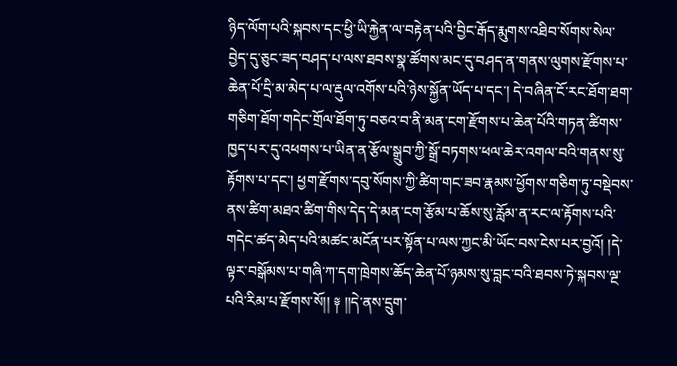ཉིད་ལོག་པའི་སྐབས་དང་ཕྱི་ཡི་རྐྱེན་ལ་བརྟེན་པའི་བྱིང་རྒོད་རྨུགས་འཐིབ་སོགས་སེལ་བྱེད་དུ་ཅུང་ཟད་བཤད་པ་ལས་ཐབས་སྣ་ཚོགས་མང་དུ་བཤད་ན་གནས་ལུགས་རྫོགས་པ་ཆེན་པོ་དྲི་མ་མེད་པ་ལ་རྡུལ་འགོས་པའི་ཉེས་སྐྱོན་ཡོད་པ་དང་། དེ་བཞིན་ངོ་རང་ཐོག་ཐག་གཅིག་ཐོག་གདེང་གྲོལ་ཐོག་ཏུ་བཅའ་བ་ནི་མན་ངག་རྫོགས་པ་ཆེན་པོའི་གཏན་ཚིགས་ཁྱད་པར་དུ་འཕགས་པ་ཡིན་ན་རྩོལ་སྒྲུབ་ཀྱི་སྒྲོ་བཏགས་ཕལ་ཆེར་འགལ་བའི་གནས་སུ་རྟོགས་པ་དང་། ཕྱག་རྫོགས་དབུ་སོགས་ཀྱི་ཚིག་གང་ཟབ་རྣམས་ཕྱོགས་གཅིག་ཏུ་བསྡེབས་ནས་ཚིག་མཐའ་ཚིག་གིས་དེད་དེ་མན་ངག་རྩོམ་པ་ཆོས་སུ་རློམ་ན་རང་ལ་རྟོགས་པའི་གདེང་ཚད་མེད་པའི་མཚང་མངོན་པར་སྟོན་པ་ལས་ཀྱང་མི་ཡོང་བས་ངེས་པར་བྱའོ། །དེ་ལྟར་བསྒོམས་པ་གཞི་ཀ་དག་ཁྲེགས་ཆོད་ཆེན་པོ་ཉམས་སུ་བླང་བའི་ཐབས་ཏེ་སྐབས་ལྔ་པའི་རིམ་པ་རྫོགས་སོ།། ༈ །།དེ་ནས་དྲུག་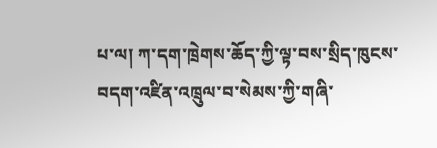པ་ལ། ཀ་དག་ཁྲེགས་ཆོད་ཀྱི་ལྟ་བས་སྲིད་ཁུངས་བདག་འཛིན་འཁྲུལ་བ་སེམས་ཀྱི་གཞི་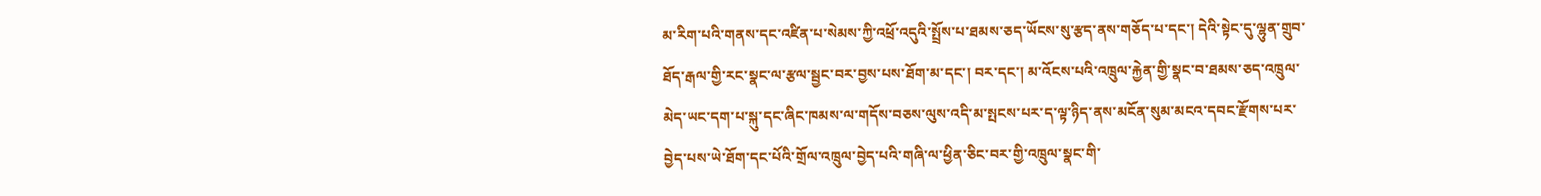མ་རིག་པའི་གནས་དང་འཛིན་པ་སེམས་ཀྱི་འཕྲོ་འདུའི་སྤྲོས་པ་ཐམས་ཅད་ཡོངས་སུ་རྩད་ནས་གཅོད་པ་དང་། དེའི་སྟེང་དུ་ལྷུན་གྲུབ་ཐོད་རྒལ་གྱི་རང་སྣང་ལ་རྩལ་སྦྱང་བར་བྱས་པས་ཐོག་མ་དང་། བར་དང་། མ་འོངས་པའི་འཁྲུལ་རྐྱེན་གྱི་སྣང་བ་ཐམས་ཅད་འཁྲུལ་མེད་ཡང་དག་པ་སྐུ་དང་ཞིང་ཁམས་ལ་གདོས་བཅས་ལུས་འདི་མ་སྤངས་པར་ད་ལྟ་ཉིད་ནས་མངོན་སུམ་མངའ་དབང་རྫོགས་པར་བྱེད་པས་ཡེ་ཐོག་དང་པོའི་གྲོལ་འཁྲུལ་བྱེད་པའི་གཞི་ལ་ཕྱིན་ཅིང་བར་གྱི་འཁྲུལ་སྣང་གི་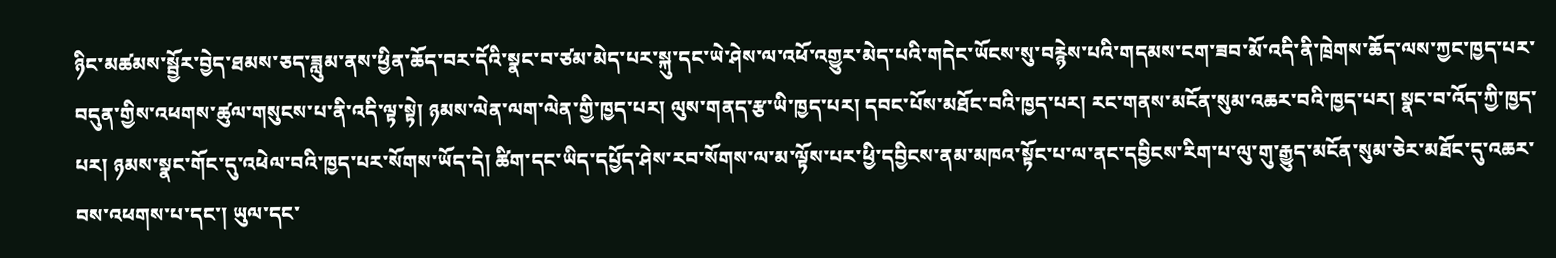ཉིང་མཚམས་སྦྱོར་བྱེད་ཐམས་ཅད་ཟླུམ་ནས་ཕྱིན་ཆོད་བར་དོའི་སྣང་བ་ཙམ་མེད་པར་སྐུ་དང་ཡེ་ཤེས་ལ་འཕོ་འགྱུར་མེད་པའི་གདེང་ཡོངས་སུ་བརྙེས་པའི་གདམས་ངག་ཟབ་མོ་འདི་ནི་ཁྲེགས་ཆོད་ལས་ཀྱང་ཁྱད་པར་བདུན་གྱིས་འཕགས་ཚུལ་གསུངས་པ་ནི་འདི་ལྟ་སྟེ། ཉམས་ལེན་ལག་ལེན་གྱི་ཁྱད་པར། ལུས་གནད་རྩ་ཡི་ཁྱད་པར། དབང་པོས་མཐོང་བའི་ཁྱད་པར། རང་གནས་མངོན་སུམ་འཆར་བའི་ཁྱད་པར། སྣང་བ་འོད་ཀྱི་ཁྱད་པར། ཉམས་སྣང་གོང་དུ་འཕེལ་བའི་ཁྱད་པར་སོགས་ཡོད་དེ། ཚིག་དང་ཡིད་དཔྱོད་ཤེས་རབ་སོགས་ལ་མ་ལྟོས་པར་ཕྱི་དབྱིངས་ནམ་མཁའ་སྟོང་པ་ལ་ནང་དབྱིངས་རིག་པ་ལུ་གུ་རྒྱུད་མངོན་སུམ་ཅེར་མཐོང་དུ་འཆར་བས་འཕགས་པ་དང་། ཡུལ་དང་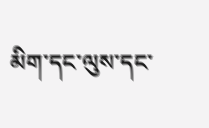མིག་དང་ལུས་དང་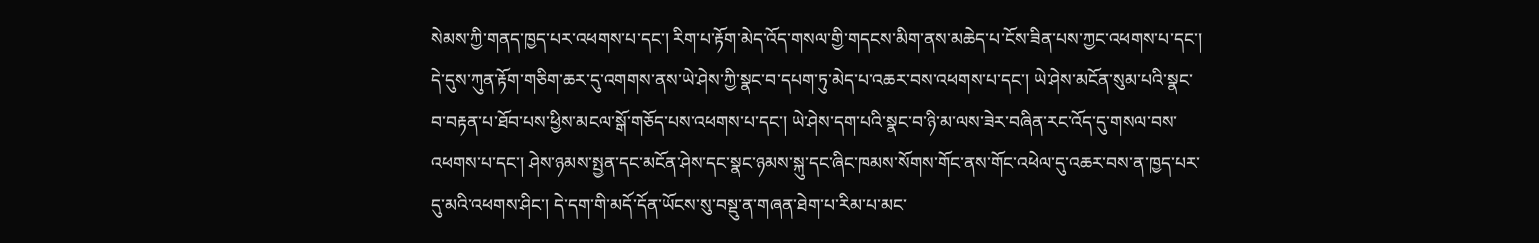སེམས་ཀྱི་གནད་ཁྱད་པར་འཕགས་པ་དང་། རིག་པ་རྟོག་མེད་འོད་གསལ་གྱི་གདངས་མིག་ནས་མཆེད་པ་ངོས་ཟིན་པས་ཀྱང་འཕགས་པ་དང་། དེ་དུས་ཀུན་རྟོག་གཅིག་ཆར་དུ་འགགས་ནས་ཡེ་ཤེས་ཀྱི་སྣང་བ་དཔག་ཏུ་མེད་པ་འཆར་བས་འཕགས་པ་དང་། ཡེ་ཤེས་མངོན་སུམ་པའི་སྣང་བ་བརྟན་པ་ཐོབ་པས་ཕྱིས་མངལ་སྒོ་གཅོད་པས་འཕགས་པ་དང་། ཡེ་ཤེས་དག་པའི་སྣང་བ་ཉི་མ་ལས་ཟེར་བཞིན་རང་འོད་དུ་གསལ་བས་འཕགས་པ་དང་། ཤེས་ཉམས་སྤྱན་དང་མངོན་ཤེས་དང་སྣང་ཉམས་སྐུ་དང་ཞིང་ཁམས་སོགས་གོང་ནས་གོང་འཕེལ་དུ་འཆར་བས་ན་ཁྱད་པར་དུ་མའི་འཕགས་ཤིང་། དེ་དག་གི་མདོ་དོན་ཡོངས་སུ་བསྡུ་ན་གཞན་ཐེག་པ་རིམ་པ་མང་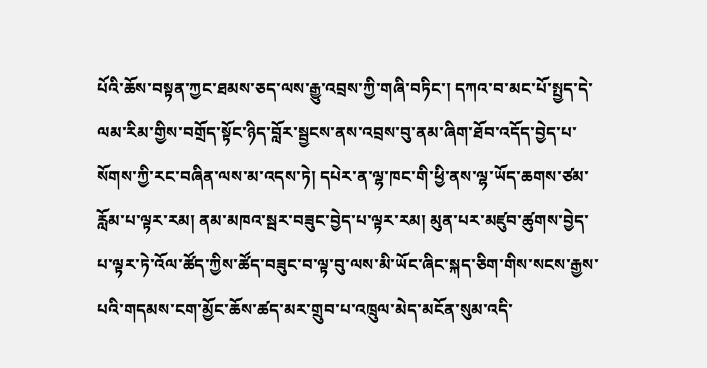པོའི་ཆོས་བསྟན་ཀྱང་ཐམས་ཅད་ལས་རྒྱུ་འབྲས་ཀྱི་གཞི་བཏིང་། དཀའ་བ་མང་པོ་སྤྱད་དེ་ལམ་རིམ་གྱིས་བགྲོད་སྟོང་ཉིད་བློར་སྦྱངས་ནས་འབྲས་བུ་ནམ་ཞིག་ཐོབ་འདོད་བྱེད་པ་སོགས་ཀྱི་རང་བཞིན་ལས་མ་འདས་ཏེ། དཔེར་ན་ལྷ་ཁང་གི་ཕྱི་ནས་ལྷ་ཡོད་ཆགས་ཙམ་རློམ་པ་ལྟར་རམ། ནམ་མཁའ་སྦར་བཟུང་བྱེད་པ་ལྟར་རམ། མུན་པར་མཛུབ་ཚུགས་བྱེད་པ་ལྟར་ཏེ་འོལ་ཚོད་ཀྱིས་ཚོད་བཟུང་བ་ལྟ་བུ་ལས་མི་ཡོང་ཞིང་སྐད་ཅིག་གིས་སངས་རྒྱས་པའི་གདམས་ངག་མྱོང་ཆོས་ཚད་མར་གྲུབ་པ་འཁྲུལ་མེད་མངོན་སུམ་འདི་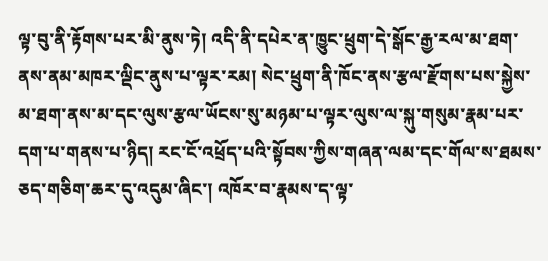ལྟ་བུ་ནི་རྟོགས་པར་མི་ནུས་ཏེ། འདི་ནི་དཔེར་ན་ཁྱུང་ཕྲུག་དེ་སྒོང་རྒྱ་རལ་མ་ཐག་ནས་ནམ་མཁར་ལྡིང་ནུས་པ་ལྟར་རམ། སེང་ཕྲུག་ནི་ཁོང་ནས་རྩལ་རྫོགས་པས་སྐྱེས་མ་ཐག་ནས་མ་དང་ལུས་རྩལ་ཡོངས་སུ་མཉམ་པ་ལྟར་ལུས་ལ་སྐུ་གསུམ་རྣམ་པར་དག་པ་གནས་པ་ཉིད། རང་ངོ་འཕྲོད་པའི་སྟོབས་ཀྱིས་གཞན་ལམ་དང་གོལ་ས་ཐམས་ཅད་གཅིག་ཆར་དུ་འདུམ་ཞིང་། འཁོར་བ་རྣམས་ད་ལྟ་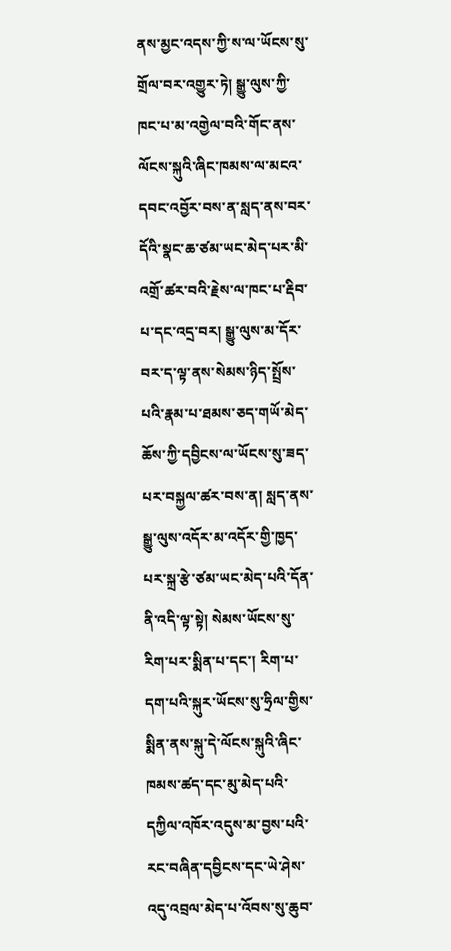ནས་མྱང་འདས་ཀྱི་ས་ལ་ཡོངས་སུ་གྲོལ་བར་འགྱུར་ཏེ། སྒྱུ་ལུས་ཀྱི་ཁང་པ་མ་འགྱེལ་བའི་གོང་ནས་ལོངས་སྐུའི་ཞིང་ཁམས་ལ་མངའ་དབང་འབྱོར་བས་ན་སླད་ནས་བར་དོའི་སྣང་ཆ་ཙམ་ཡང་མེད་པར་མི་འགྲོ་ཚར་བའི་རྗེས་ལ་ཁང་པ་རྡིབ་པ་དང་འདྲ་བར། སྒྱུ་ལུས་མ་དོར་བར་ད་ལྟ་ནས་སེམས་ཉིད་སྤྲོས་པའི་རྣམ་པ་ཐམས་ཅད་གཡོ་མེད་ཆོས་ཀྱི་དབྱིངས་ལ་ཡོངས་སུ་ཟད་པར་བསྐྱལ་ཚར་བས་ན། སླད་ནས་སྒྱུ་ལུས་འདོར་མ་འདོར་གྱི་ཁྱད་པར་སྐྲ་རྩེ་ཙམ་ཡང་མེད་པའི་དོན་ནི་འདི་ལྟ་སྟེ། སེམས་ཡོངས་སུ་རིག་པར་སྨིན་པ་དང་། རིག་པ་དག་པའི་སྐུར་ཡོངས་སུ་ཧྲིལ་གྱིས་སྨིན་ནས་སྐུ་དེ་ལོངས་སྐུའི་ཞིང་ཁམས་ཚད་དང་མུ་མེད་པའི་དཀྱིལ་འཁོར་འདུས་མ་བྱས་པའི་རང་བཞིན་དབྱིངས་དང་ཡེ་ཤེས་འདུ་འབྲལ་མེད་པ་འོབས་སུ་ཆུབ་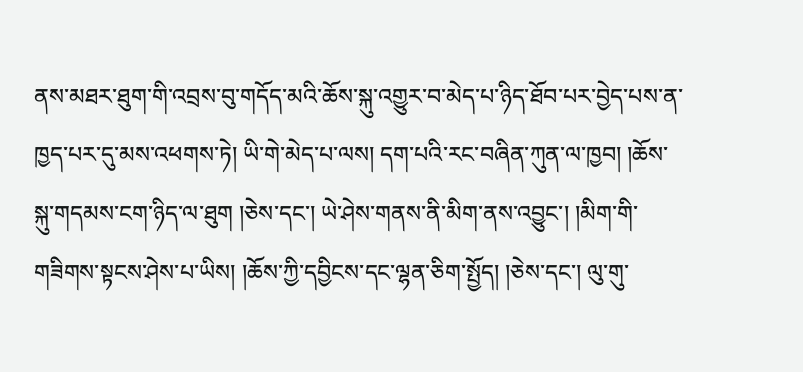ནས་མཐར་ཐུག་གི་འབྲས་བུ་གདོད་མའི་ཆོས་སྐུ་འགྱུར་བ་མེད་པ་ཉིད་ཐོབ་པར་བྱེད་པས་ན་ཁྱད་པར་དུ་མས་འཕགས་ཏེ། ཡི་གེ་མེད་པ་ལས། དག་པའི་རང་བཞིན་ཀུན་ལ་ཁྱབ། །ཆོས་སྐུ་གདམས་ངག་ཉིད་ལ་ཐུག །ཅེས་དང་། ཡེ་ཤེས་གནས་ནི་མིག་ནས་འབྱུང་། །མིག་གི་གཟིགས་སྟངས་ཤེས་པ་ཡིས། །ཆོས་ཀྱི་དབྱིངས་དང་ལྷན་ཅིག་སྤྱོད། །ཅེས་དང་། ལུ་གུ་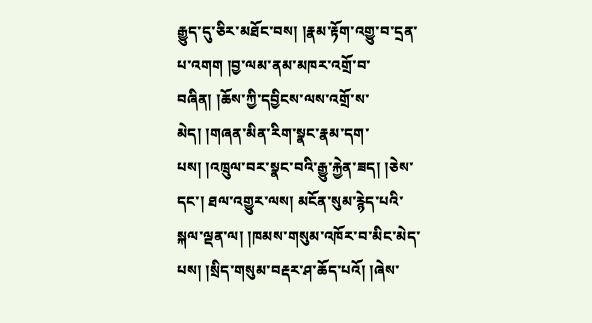རྒྱུད་དུ་ཅིར་མཐོང་བས། །རྣམ་རྟོག་འགྱུ་བ་དྲན་པ་འགག །བྱ་ལམ་ནམ་མཁར་འགྲོ་བ་བཞིན། །ཆོས་ཀྱི་དབྱིངས་ལས་འགྲོ་ས་མེད། །གཞན་མིན་རིག་སྣང་རྣམ་དག་པས། །འཁྲུལ་བར་སྣང་བའི་རྒྱུ་རྐྱེན་ཟད། །ཅེས་དང་། ཐལ་འགྱུར་ལས། མངོན་སུམ་རྙེད་པའི་སྐལ་ལྡན་ལ། །ཁམས་གསུམ་འཁོར་བ་མིང་མེད་པས། །སྲིད་གསུམ་བརྡར་ཤ་ཆོད་པའོ། །ཞེས་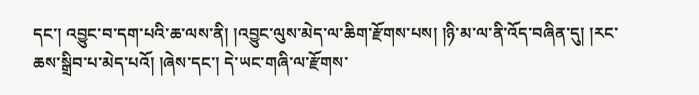དང་། འབྱུང་བ་དག་པའི་ཆ་ལས་ནི། །འབྱུང་ལུས་མེད་ལ་ཆིག་རྫོགས་པས། །ཉི་མ་ལ་ནི་འོད་བཞིན་དུ། །རང་ཆས་སྒྲིབ་པ་མེད་པའོ། །ཞེས་དང་། དེ་ཡང་གཞི་ལ་རྫོགས་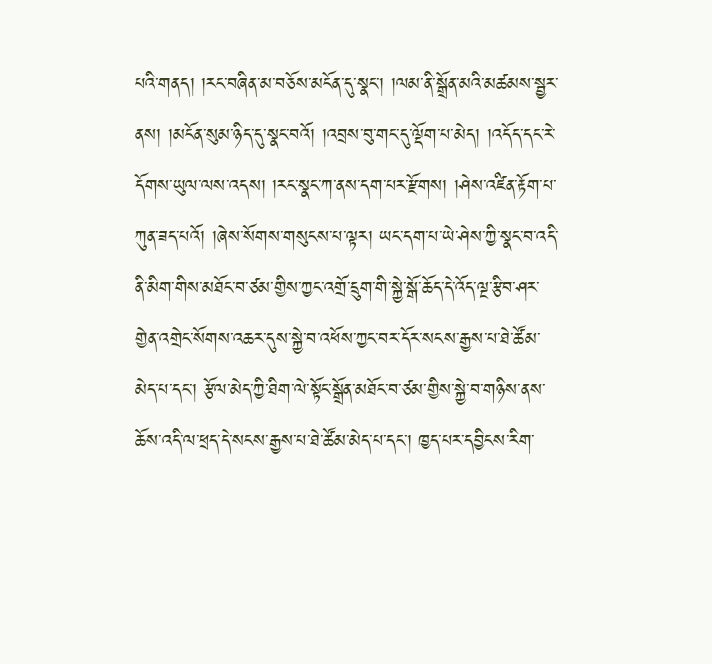པའི་གནད། །རང་བཞིན་མ་བཅོས་མངོན་དུ་སྣང་། །ལམ་ནི་སྒྲོན་མའི་མཚམས་སྦྱར་ནས། །མངོན་སུམ་ཉིད་དུ་སྣང་བའོ། །འབྲས་བུ་གང་དུ་ལྡོག་པ་མེད། །འདོད་དང་རེ་དོགས་ཡུལ་ལས་འདས། །རང་སྣང་ཀ་ནས་དག་པར་རྫོགས། །ཤེས་འཛིན་རྟོག་པ་ཀུན་ཟད་པའོ། །ཞེས་སོགས་གསུངས་པ་ལྟར། ཡང་དག་པ་ཡེ་ཤེས་ཀྱི་སྣང་བ་འདི་ནི་མིག་གིས་མཐོང་བ་ཙམ་གྱིས་ཀྱང་འགྲོ་དྲུག་གི་སྐྱེ་སྒོ་ཆོད་དེ་འོད་ལྔ་རྩིབ་ཤར་གྱེན་འགྲེང་སོགས་འཆར་དུས་སྐྱེ་བ་འཕོས་ཀྱང་བར་དོར་སངས་རྒྱས་པ་ཐེ་ཚོམ་མེད་པ་དང་། རྩོལ་མེད་ཀྱི་ཐིག་ལེ་སྟོང་སྒྲོན་མཐོང་བ་ཙམ་གྱིས་སྐྱེ་བ་གཉིས་ནས་ཆོས་འདི་ལ་ཕྲད་དེ་སངས་རྒྱས་པ་ཐེ་ཚོམ་མེད་པ་དང་། ཁྱད་པར་དབྱིངས་རིག་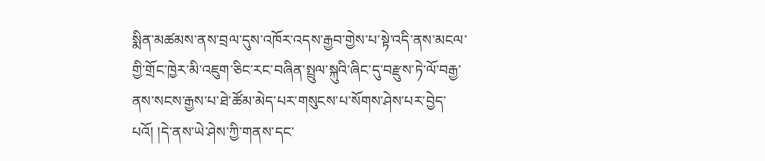སྨིན་མཚམས་ནས་བྲལ་དུས་འཁོར་འདས་རྒྱབ་གྱེས་པ་སྟེ་འདི་ནས་མངལ་གྱི་གྲོང་ཁྱེར་མི་འཇུག་ཅིང་རང་བཞིན་སྤྲུལ་སྐུའི་ཞིང་དུ་བརྫུས་ཏེ་ལོ་བརྒྱ་ནས་སངས་རྒྱས་པ་ཐེ་ཚོམ་མེད་པར་གསུངས་པ་སོགས་ཤེས་པར་བྱེད་པའོ། །དེ་ནས་ཡེ་ཤེས་ཀྱི་གནས་དང་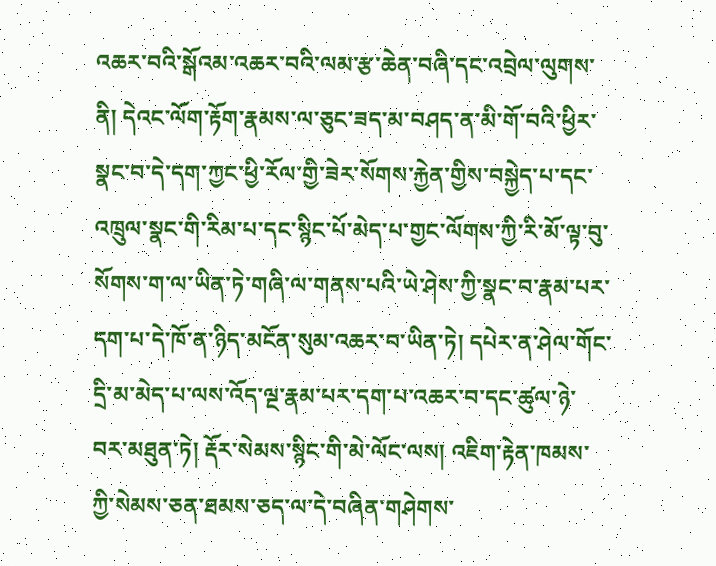འཆར་བའི་སྒོའམ་འཆར་བའི་ལམ་རྩ་ཆེན་བཞི་དང་འབྲེལ་ལུགས་ནི། དེའང་ལོག་རྟོག་རྣམས་ལ་ཅུང་ཟད་མ་བཤད་ན་མི་གོ་བའི་ཕྱིར་སྣང་བ་དེ་དག་ཀྱང་ཕྱི་རོལ་གྱི་ཟེར་སོགས་རྐྱེན་གྱིས་བསྐྱེད་པ་དང་འཁྲུལ་སྣང་གི་རིམ་པ་དང་སྙིང་པོ་མེད་པ་གྱང་ལོགས་ཀྱི་རི་མོ་ལྟ་བུ་སོགས་ག་ལ་ཡིན་ཏེ་གཞི་ལ་གནས་པའི་ཡེ་ཤེས་ཀྱི་སྣང་བ་རྣམ་པར་དག་པ་དེ་ཁོ་ན་ཉིད་མངོན་སུམ་འཆར་བ་ཡིན་ཏེ། དཔེར་ན་ཤེལ་གོང་དྲི་མ་མེད་པ་ལས་འོད་ལྔ་རྣམ་པར་དག་པ་འཆར་བ་དང་ཚུལ་ཉེ་བར་མཐུན་ཏེ། རྡོར་སེམས་སྙིང་གི་མེ་ལོང་ལས། འཇིག་རྟེན་ཁམས་ཀྱི་སེམས་ཅན་ཐམས་ཅད་ལ་དེ་བཞིན་གཤེགས་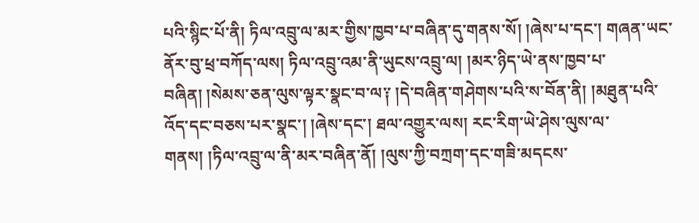པའི་སྙིང་པོ་ནི། ཏིལ་འབྲུ་ལ་མར་གྱིས་ཁྱབ་པ་བཞིན་དུ་གནས་སོ། །ཞེས་པ་དང་། གཞན་ཡང་ནོར་བུ་ཕྲ་བཀོད་ལས། ཏིལ་འབྲུ་འམ་ནི་ཡུངས་འབྲུ་ལ། །མར་ཉིད་ཡེ་ནས་ཁྱབ་པ་བཞིན། །སེམས་ཅན་ལུས་ལྟར་སྣང་བ་ལ༑ །དེ་བཞིན་གཤེགས་པའི་ས་བོན་ནི། །མཐུན་པའི་འོད་དང་བཅས་པར་སྣང་། །ཞེས་དང་། ཐལ་འགྱུར་ལས། རང་རིག་ཡེ་ཤེས་ལུས་ལ་གནས། །ཏིལ་འབྲུ་ལ་ནི་མར་བཞིན་ནོ། །ལུས་ཀྱི་བཀྲག་དང་གཟི་མདངས་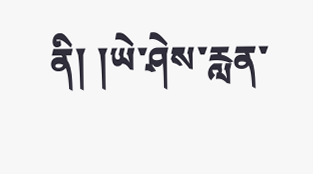ནི། །ཡེ་ཤེས་རླན་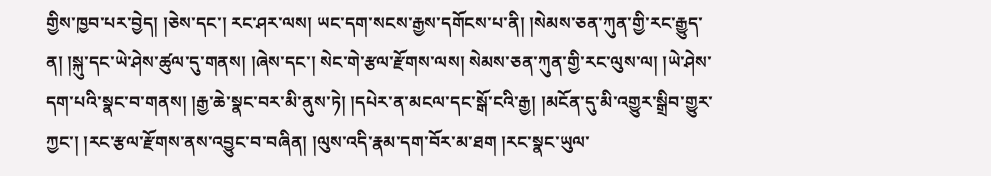གྱིས་ཁྱབ་པར་བྱེད། །ཅེས་དང་། རང་ཤར་ལས། ཡང་དག་སངས་རྒྱས་དགོངས་པ་ནི། །སེམས་ཅན་ཀུན་གྱི་རང་རྒྱུད་ན། །སྐུ་དང་ཡེ་ཤེས་ཚུལ་དུ་གནས། །ཞེས་དང་། སེང་གེ་རྩལ་རྫོགས་ལས། སེམས་ཅན་ཀུན་གྱི་རང་ལུས་ལ། །ཡེ་ཤེས་དག་པའི་སྣང་བ་གནས། །རྒྱ་ཆེ་སྣང་བར་མི་ནུས་ཏེ། །དཔེར་ན་མངལ་དང་སྒོ་ངའི་རྒྱ། །མངོན་དུ་མི་འགྱུར་སྒྲིབ་གྱུར་ཀྱང་། །རང་རྩལ་རྫོགས་ནས་འབྱུང་བ་བཞིན། །ལུས་འདི་རྣམ་དག་བོར་མ་ཐག །རང་སྣང་ཡུལ་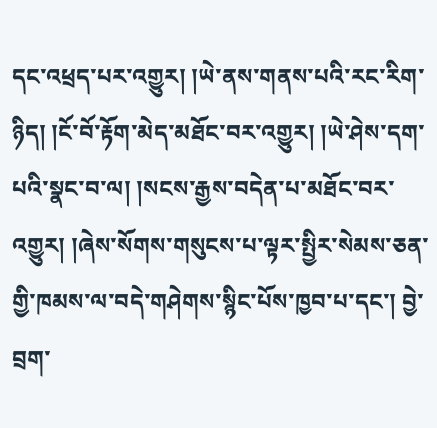དང་འཕྲད་པར་འགྱུར། །ཡེ་ནས་གནས་པའི་རང་རིག་ཉིད། །ངོ་བོ་རྟོག་མེད་མཐོང་བར་འགྱུར། །ཡེ་ཤེས་དག་པའི་སྣང་བ་ལ། །སངས་རྒྱས་བདེན་པ་མཐོང་བར་འགྱུར། །ཞེས་སོགས་གསུངས་པ་ལྟར་སྤྱིར་སེམས་ཅན་གྱི་ཁམས་ལ་བདེ་གཤེགས་སྙིང་པོས་ཁྱབ་པ་དང་། བྱེ་བྲག་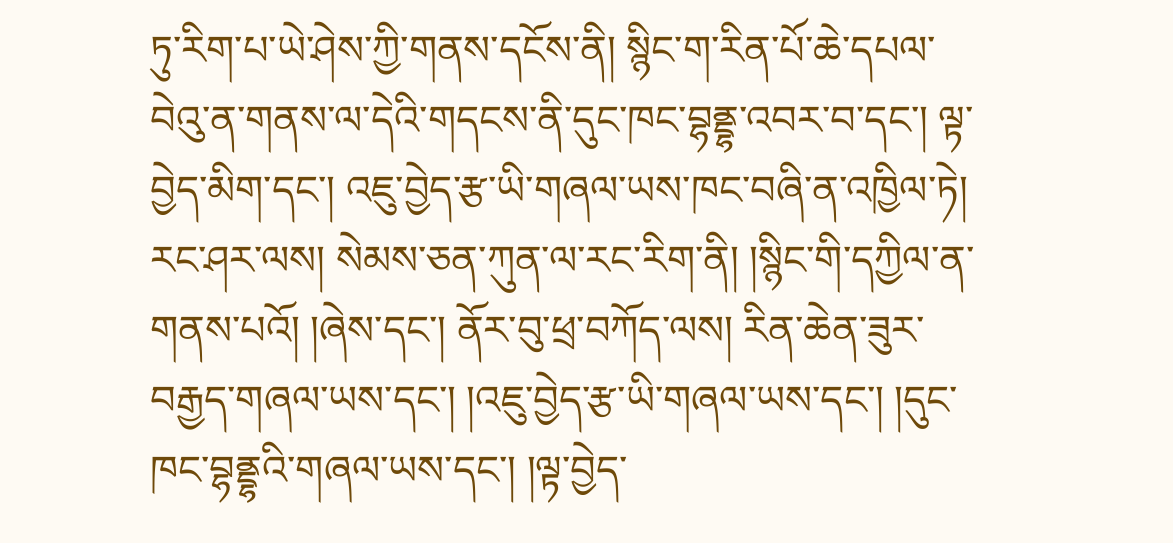ཏུ་རིག་པ་ཡེ་ཤེས་ཀྱི་གནས་དངོས་ནི། སྙིང་ག་རིན་པོ་ཆེ་དཔལ་བེའུ་ན་གནས་ལ་དེའི་གདངས་ནི་དུང་ཁང་བྷནྡྷ་འབར་བ་དང་། ལྟ་བྱེད་མིག་དང་། འཇུ་བྱེད་རྩ་ཡི་གཞལ་ཡས་ཁང་བཞི་ན་འཁྱིལ་ཏེ། རང་ཤར་ལས། སེམས་ཅན་ཀུན་ལ་རང་རིག་ནི། །སྙིང་གི་དཀྱིལ་ན་གནས་པའོ། །ཞེས་དང་། ནོར་བུ་ཕྲ་བཀོད་ལས། རིན་ཆེན་ཟུར་བརྒྱད་གཞལ་ཡས་དང་། །འཇུ་བྱེད་རྩ་ཡི་གཞལ་ཡས་དང་། །དུང་ཁང་བྷནྡྷའི་གཞལ་ཡས་དང་། །ལྟ་བྱེད་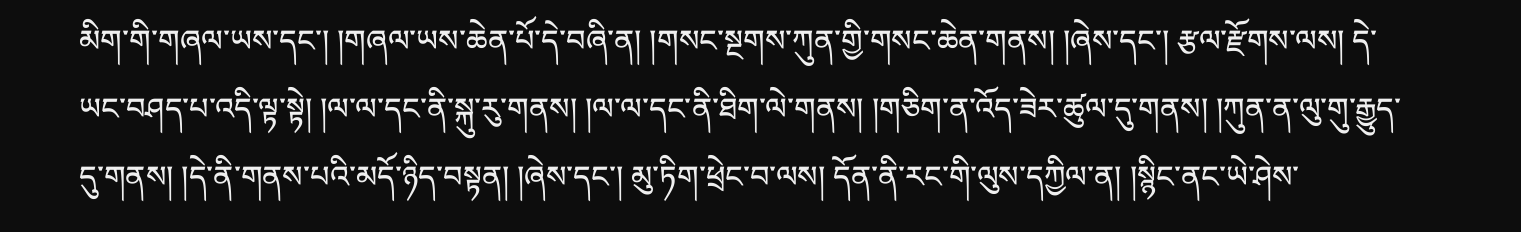མིག་གི་གཞལ་ཡས་དང་། །གཞལ་ཡས་ཆེན་པོ་དེ་བཞི་ན། །གསང་སྔགས་ཀུན་གྱི་གསང་ཆེན་གནས། །ཞེས་དང་། རྩལ་རྫོགས་ལས། དེ་ཡང་བཤད་པ་འདི་ལྟ་སྟེ། །ལ་ལ་དང་ནི་སྐུ་རུ་གནས། །ལ་ལ་དང་ནི་ཐིག་ལེ་གནས། །གཅིག་ན་འོད་ཟེར་ཚུལ་དུ་གནས། །ཀུན་ན་ལུ་གུ་རྒྱུད་དུ་གནས། །དེ་ནི་གནས་པའི་མདོ་ཉིད་བསྟན། །ཞེས་དང་། མུ་ཏིག་ཕྲེང་བ་ལས། དོན་ནི་རང་གི་ལུས་དཀྱིལ་ན། །སྙིང་ནང་ཡེ་ཤེས་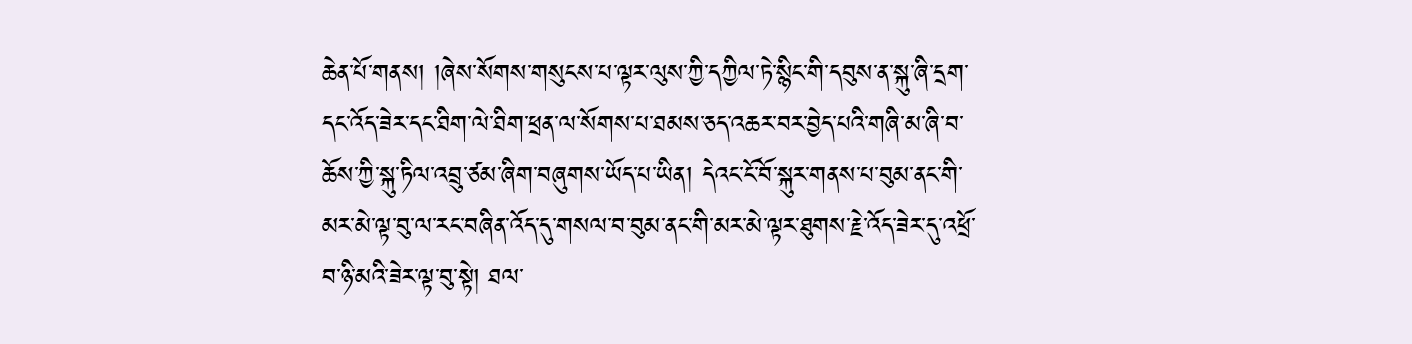ཆེན་པོ་གནས། །ཞེས་སོགས་གསུངས་པ་ལྟར་ལུས་ཀྱི་དཀྱིལ་ཏེ་སྙིང་གི་དབུས་ན་སྐུ་ཞི་དྲག་དང་འོད་ཟེར་དང་ཐིག་ལེ་ཐིག་ཕྲན་ལ་སོགས་པ་ཐམས་ཅད་འཆར་བར་བྱེད་པའི་གཞི་མ་ཞི་བ་ཆོས་ཀྱི་སྐུ་ཏིལ་འབྲུ་ཙམ་ཞིག་བཞུགས་ཡོད་པ་ཡིན། དེའང་ངོ་བོ་སྐུར་གནས་པ་བུམ་ནང་གི་མར་མེ་ལྟ་བུ་ལ་རང་བཞིན་འོད་དུ་གསལ་བ་བུམ་ནང་གི་མར་མེ་ལྟར་ཐུགས་རྗེ་འོད་ཟེར་དུ་འཕྲོ་བ་ཉི་མའི་ཟེར་ལྟ་བུ་སྟེ། ཐལ་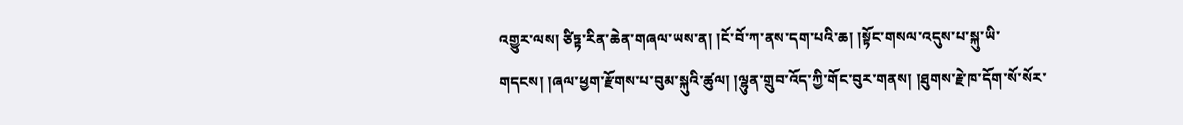འགྱུར་ལས། ཙིཏྟ་རིན་ཆེན་གཞལ་ཡས་ན། །ངོ་བོ་ཀ་ནས་དག་པའི་ཆ། །སྟོང་གསལ་འདུས་པ་སྐུ་ཡི་གདངས། །ཞལ་ཕྱག་རྫོགས་པ་བུམ་སྐུའི་ཚུལ། །ལྷུན་གྲུབ་འོད་ཀྱི་གོང་བུར་གནས། །ཐུགས་རྗེ་ཁ་དོག་སོ་སོར་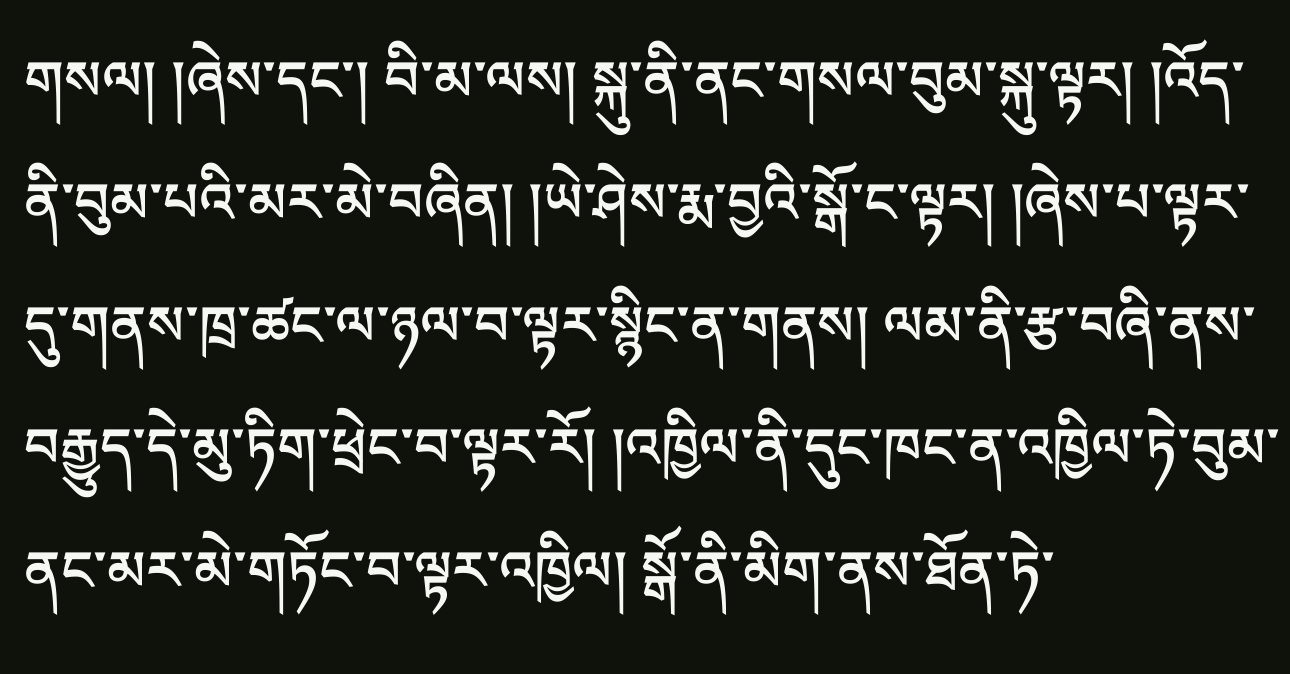གསལ། །ཞེས་དང་། བི་མ་ལས། སྐུ་ནི་ནང་གསལ་བུམ་སྐུ་ལྟར། །འོད་ནི་བུམ་པའི་མར་མེ་བཞིན། །ཡེ་ཤེས་རྨ་བྱའི་སྒོ་ང་ལྟར། །ཞེས་པ་ལྟར་དུ་གནས་ཁྲ་ཚང་ལ་ཉལ་བ་ལྟར་སྙིང་ན་གནས། ལམ་ནི་རྩ་བཞི་ནས་བརྒྱུད་དེ་མུ་ཏིག་ཕྲེང་བ་ལྟར་རོ། །འཁྱིལ་ནི་དུང་ཁང་ན་འཁྱིལ་ཏེ་བུམ་ནང་མར་མེ་གཏོང་བ་ལྟར་འཁྱིལ། སྒོ་ནི་མིག་ནས་ཐོན་ཏེ་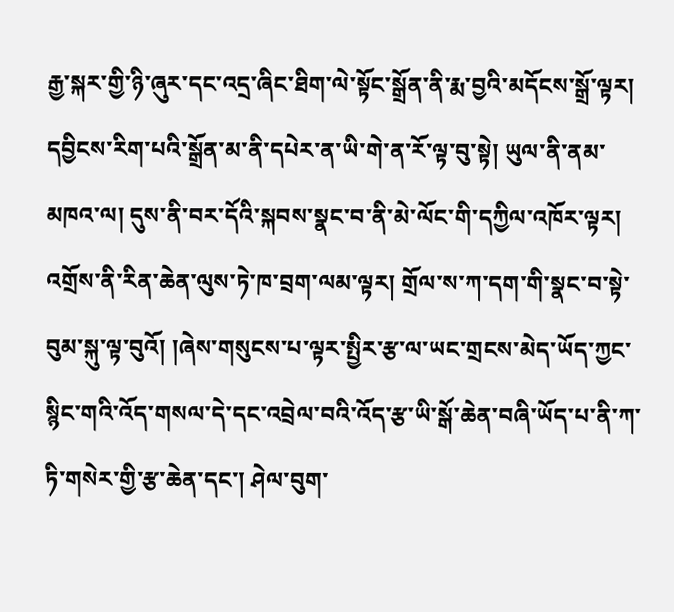རྒྱ་སྐར་གྱི་ཉི་ཞུར་དང་འདྲ་ཞིང་ཐིག་ལེ་སྟོང་སྒྲོན་ནི་རྨ་བྱའི་མདོངས་སྒྲོ་ལྟར། དབྱིངས་རིག་པའི་སྒྲོན་མ་ནི་དཔེར་ན་ཡི་གེ་ན་རོ་ལྟ་བུ་སྟེ། ཡུལ་ནི་ནམ་མཁའ་ལ། དུས་ནི་བར་དོའི་སྐབས་སྣང་བ་ནི་མེ་ལོང་གི་དཀྱིལ་འཁོར་ལྟར། འགྲོས་ནི་རིན་ཆེན་ལུས་ཏེ་ཁ་བྲག་ལམ་ལྟར། གྲོལ་ས་ཀ་དག་གི་སྣང་བ་སྟེ་བུམ་སྐུ་ལྟ་བུའོ། །ཞེས་གསུངས་པ་ལྟར་སྤྱིར་རྩ་ལ་ཡང་གྲངས་མེད་ཡོད་ཀྱང་སྙིང་གའི་འོད་གསལ་དེ་དང་འབྲེལ་བའི་འོད་རྩ་ཡི་སྒོ་ཆེན་བཞི་ཡོད་པ་ནི་ཀ་ཏི་གསེར་གྱི་རྩ་ཆེན་དང་། ཤེལ་བུག་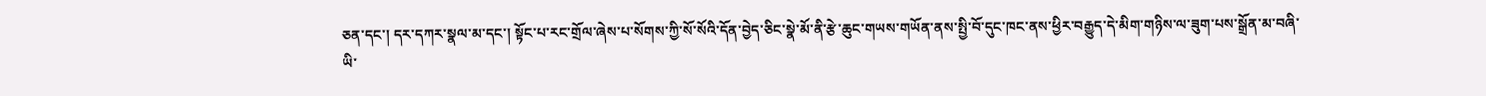ཅན་དང་། དར་དཀར་སྣལ་མ་དང་། སྟོང་པ་རང་གྲོལ་ཞེས་པ་སོགས་ཀྱི་སོ་སོའི་དོན་བྱེད་ཅིང་སྣེ་མོ་ནི་རྩེ་ཆུང་གཡས་གཡོན་ནས་སྤྱི་བོ་དུང་ཁང་ནས་ཕྱིར་བརྒྱུད་དེ་མིག་གཉིས་ལ་ཟུག་པས་སྒྲོན་མ་བཞི་ཡི་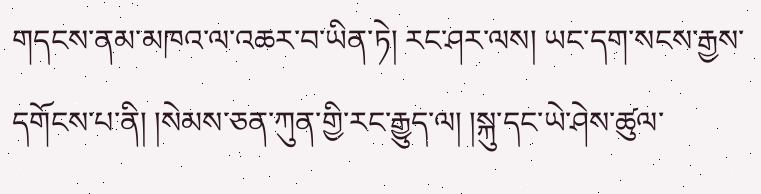གདངས་ནམ་མཁའ་ལ་འཆར་བ་ཡིན་ཏེ། རང་ཤར་ལས། ཡང་དག་སངས་རྒྱས་དགོངས་པ་ནི། །སེམས་ཅན་ཀུན་གྱི་རང་རྒྱུད་ལ། །སྐུ་དང་ཡེ་ཤེས་ཚུལ་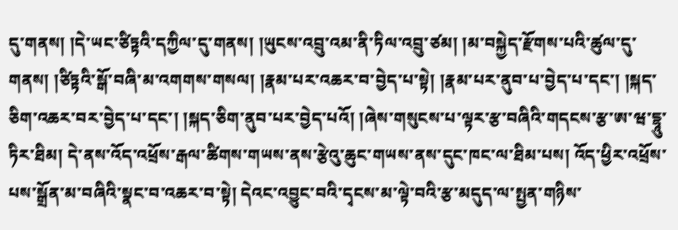དུ་གནས། །དེ་ཡང་ཙིཏྟའི་དཀྱིལ་དུ་གནས། །ཡུངས་འབྲུ་འམ་ནི་ཏིལ་འབྲུ་ཙམ། །མ་བསྐྱེད་རྫོགས་པའི་ཚུལ་དུ་གནས། །ཙིཏྟའི་སྒོ་བཞི་མ་འགགས་གསལ། །རྣམ་པར་འཆར་བ་བྱེད་པ་སྟེ། །རྣམ་པར་ནུབ་པ་བྱེད་པ་དང་། །སྐད་ཅིག་འཆར་བར་བྱེད་པ་དང་། །སྐད་ཅིག་ནུབ་པར་བྱེད་པའོ། །ཞེས་གསུངས་པ་ལྟར་རྩ་བཞིའི་གདངས་རྩ་ཨ་ཝ་དྷཱུ་ཏིར་ཐིམ། དེ་ནས་འོད་འཕྲོས་རྒལ་ཚིགས་གཡས་ནས་རྩེའུ་ཆུང་གཡས་ནས་དུང་ཁང་ལ་ཐིམ་པས། འོད་ཕྱིར་འཕྲོས་པས་སྒྲོན་མ་བཞིའི་སྣང་བ་འཆར་བ་སྟེ། དེའང་འབྱུང་བའི་དྭངས་མ་ལྟེ་བའི་རྩ་མདུད་ལ་སྤྱན་གཉིས་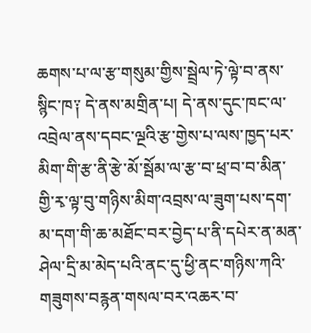ཆགས་པ་ལ་རྩ་གསུམ་གྱིས་སྦྲེལ་ཏེ་ལྟེ་བ་ནས་སྙིང་ཁ༑ དེ་ནས་མགྲིན་པ། དེ་ནས་དུང་ཁང་ལ་འབྲེལ་ནས་དབང་ལྔའི་རྩ་གྱེས་པ་ལས་ཁྱད་པར་མིག་གི་རྩ་ནི་རྩེ་མོ་སྦོམ་ལ་རྩ་བ་ཕྲ་བ་བ་མིན་གྱི་རྭ་ལྟ་བུ་གཉིས་མིག་འབྲས་ལ་ཟུག་པས་དག་མ་དག་གི་ཆ་མཐོང་བར་བྱེད་པ་ནི་དཔེར་ན་མན་ཤེལ་དྲི་མ་མེད་པའི་ནང་དུ་ཕྱི་ནང་གཉིས་ཀའི་གཟུགས་བརྙན་གསལ་བར་འཆར་བ་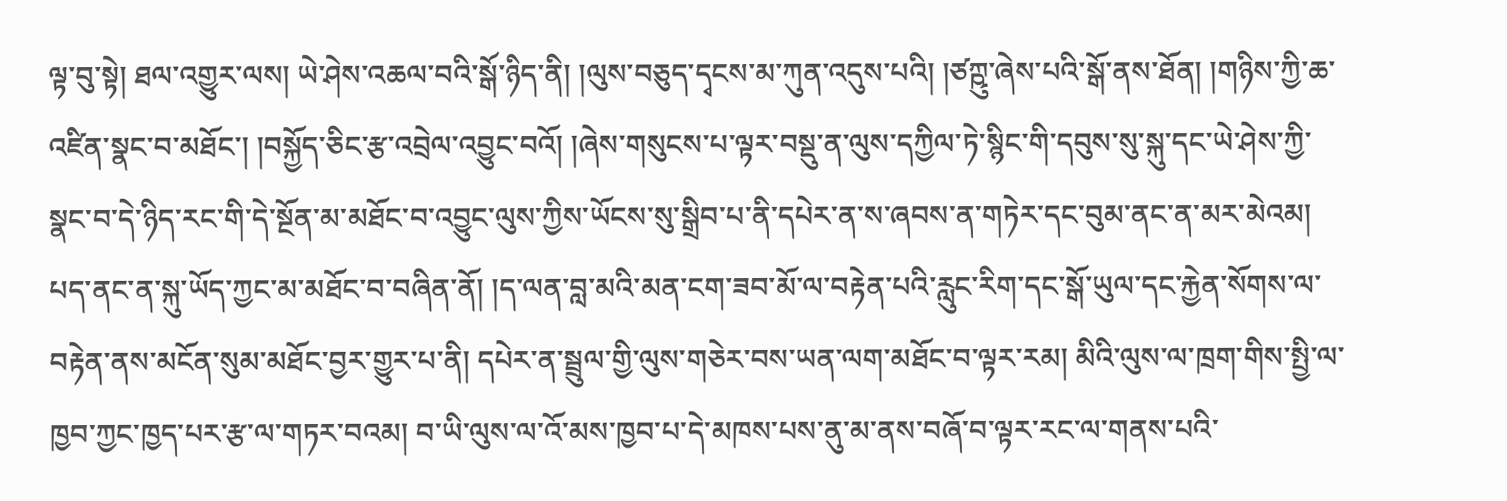ལྟ་བུ་སྟེ། ཐལ་འགྱུར་ལས། ཡེ་ཤེས་འཆལ་བའི་སྒོ་ཉིད་ནི། །ལུས་བཅུད་དྭངས་མ་ཀུན་འདུས་པའི། །ཙཀྵུ་ཞེས་པའི་སྒོ་ནས་ཐོན། །གཉིས་ཀྱི་ཆ་འཛིན་སྣང་བ་མཐོང་། །བསྐྱོད་ཅིང་རྩ་འབྲེལ་འབྱུང་བའོ། །ཞེས་གསུངས་པ་ལྟར་བསྡུ་ན་ལུས་དཀྱིལ་ཏེ་སྙིང་གི་དབུས་སུ་སྐུ་དང་ཡེ་ཤེས་ཀྱི་སྣང་བ་དེ་ཉིད་རང་གི་དེ་སྔོན་མ་མཐོང་བ་འབྱུང་ལུས་ཀྱིས་ཡོངས་སུ་སྒྲིབ་པ་ནི་དཔེར་ན་ས་ཞབས་ན་གཏེར་དང་བུམ་ནང་ན་མར་མེའམ། པད་ནང་ན་སྐུ་ཡོད་ཀྱང་མ་མཐོང་བ་བཞིན་ནོ། །ད་ལན་བླ་མའི་མན་ངག་ཟབ་མོ་ལ་བརྟེན་པའི་རླུང་རིག་དང་སྒོ་ཡུལ་དང་རྐྱེན་སོགས་ལ་བརྟེན་ནས་མངོན་སུམ་མཐོང་བྱར་གྱུར་པ་ནི། དཔེར་ན་སྦྲུལ་གྱི་ལུས་གཅེར་བས་ཡན་ལག་མཐོང་བ་ལྟར་རམ། མིའི་ལུས་ལ་ཁྲག་གིས་སྤྱི་ལ་ཁྱབ་ཀྱང་ཁྱད་པར་རྩ་ལ་གཏར་བའམ། བ་ཡི་ལུས་ལ་འོ་མས་ཁྱབ་པ་དེ་མཁས་པས་ནུ་མ་ནས་བཞོ་བ་ལྟར་རང་ལ་གནས་པའི་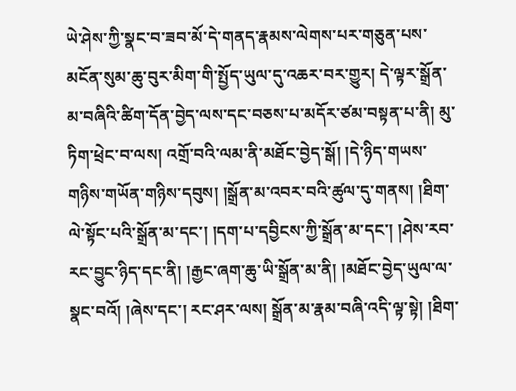ཡེ་ཤེས་ཀྱི་སྣང་བ་ཟབ་མོ་དེ་གནད་རྣམས་ལེགས་པར་གཅུན་པས་མངོན་སུམ་ཆུ་བུར་མིག་གི་སྤྱོད་ཡུལ་དུ་འཆར་བར་གྱུར། དེ་ལྟར་སྒྲོན་མ་བཞིའི་ཚིག་དོན་བྱེད་ལས་དང་བཅས་པ་མདོར་ཙམ་བསྟན་པ་ནི། མུ་ཏིག་ཕྲེང་བ་ལས། འགྲོ་བའི་ལམ་ནི་མཐོང་བྱེད་སྒོ། །དེ་ཉིད་གཡས་གཉིས་གཡོན་གཉིས་དབུས། །སྒྲོན་མ་འབར་བའི་ཚུལ་དུ་གནས། །ཐིག་ལེ་སྟོང་པའི་སྒྲོན་མ་དང་། །དག་པ་དབྱིངས་ཀྱི་སྒྲོན་མ་དང་། །ཤེས་རབ་རང་བྱུང་ཉིད་དང་ནི། །རྒྱང་ཞག་ཆུ་ཡི་སྒྲོན་མ་ནི། །མཐོང་བྱེད་ཡུལ་ལ་སྣང་བའོ། །ཞེས་དང་། རང་ཤར་ལས། སྒྲོན་མ་རྣམ་བཞི་འདི་ལྟ་སྟེ། །ཐིག་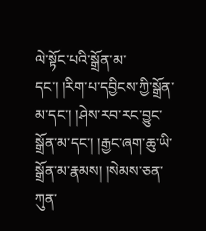ལེ་སྟོང་པའི་སྒྲོན་མ་དང་། །རིག་པ་དབྱིངས་ཀྱི་སྒྲོན་མ་དང་། །ཤེས་རབ་རང་བྱུང་སྒྲོན་མ་དང་། །རྒྱང་ཞག་ཆུ་ཡི་སྒྲོན་མ་རྣམས། །སེམས་ཅན་ཀུན་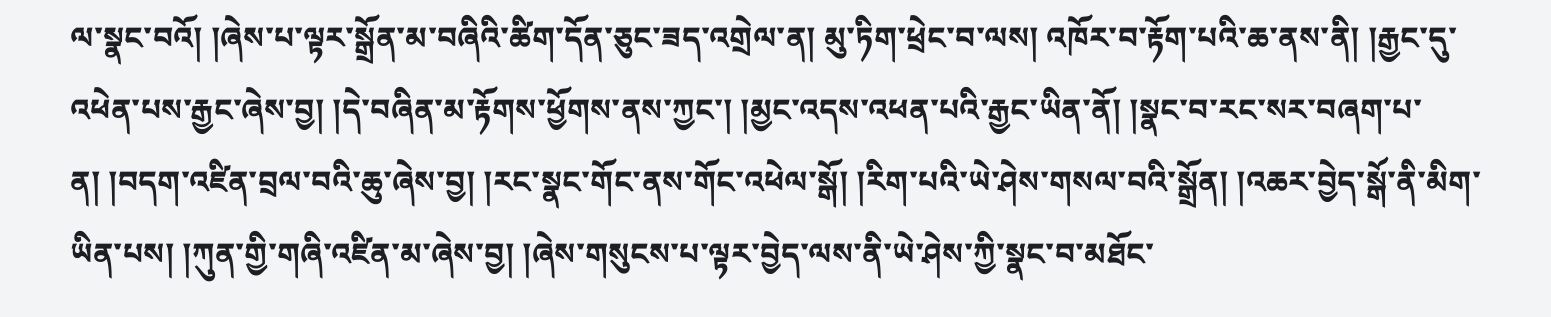ལ་སྣང་བའོ། །ཞེས་པ་ལྟར་སྒྲོན་མ་བཞིའི་ཚིག་དོན་ཅུང་ཟད་འགྲེལ་ན། མུ་ཏིག་ཕྲེང་བ་ལས། འཁོར་བ་རྟོག་པའི་ཆ་ནས་ནི། །རྒྱང་དུ་འཕེན་པས་རྒྱང་ཞེས་བྱ། །དེ་བཞིན་མ་རྟོགས་ཕྱོགས་ནས་ཀྱང་། །མྱང་འདས་འཕན་པའི་རྒྱང་ཡིན་ནོ། །སྣང་བ་རང་སར་བཞག་པ་ན། །བདག་འཛིན་བྲལ་བའི་ཆུ་ཞེས་བྱ། །རང་སྣང་གོང་ནས་གོང་འཕེལ་སྒོ། །རིག་པའི་ཡེ་ཤེས་གསལ་བའི་སྒྲོན། །འཆར་བྱེད་སྒོ་ནི་མིག་ཡིན་པས། །ཀུན་གྱི་གཞི་འཛིན་མ་ཞེས་བྱ། །ཞེས་གསུངས་པ་ལྟར་བྱེད་ལས་ནི་ཡེ་ཤེས་ཀྱི་སྣང་བ་མཐོང་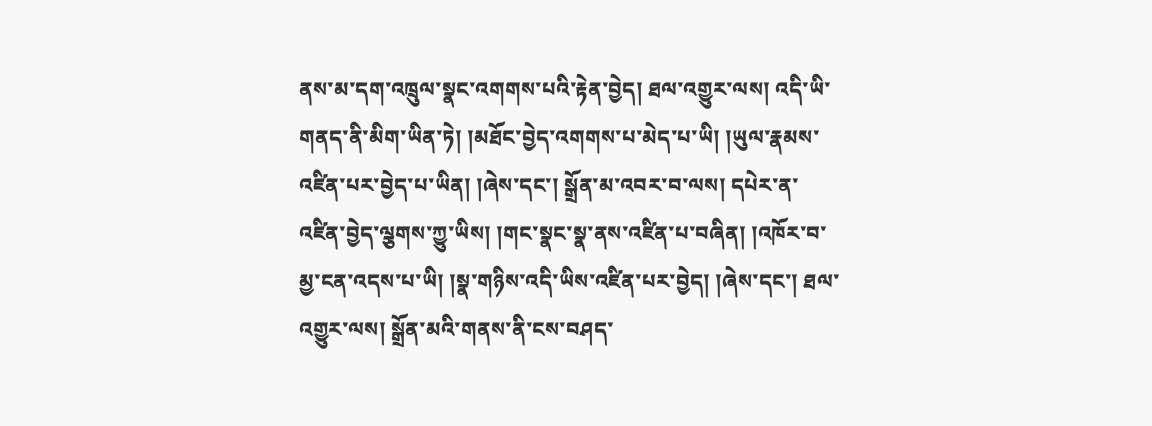ནས་མ་དག་འཁྲུལ་སྣང་འགགས་པའི་རྟེན་བྱེད། ཐལ་འགྱུར་ལས། འདི་ཡི་གནད་ནི་མིག་ཡིན་ཏེ། །མཐོང་བྱེད་འགགས་པ་མེད་པ་ཡི། །ཡུལ་རྣམས་འཛིན་པར་བྱེད་པ་ཡིན། །ཞེས་དང་། སྒྲོན་མ་འབར་བ་ལས། དཔེར་ན་འཛིན་བྱེད་ལྕགས་ཀྱུ་ཡིས། །གང་སྣང་སྣ་ནས་འཛིན་པ་བཞིན། །འཁོར་བ་མྱ་ངན་འདས་པ་ཡི། །སྣ་གཉིས་འདི་ཡིས་འཛིན་པར་བྱེད། །ཞེས་དང་། ཐལ་འགྱུར་ལས། སྒྲོན་མའི་གནས་ནི་ངས་བཤད་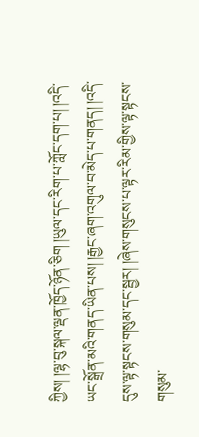ཀྱིས། །ལྷ་བུ་སྐལ་ལྡན་ཁྱོད་ཉོན་ཅིག །ཡུལ་དང་རིག་པ་ཀློང་དག་པ། །འདི་ཡང་སྒྲོན་མའི་གནད་ཡིན་པས། །རྒྱང་ཞག་འགུལ་བ་མེད་པ་གནད། །འདི་དུས་ལྟ་སྟངས་གསུམ་དང་སྦྱར། །ཞེས་གསུངས་པ་ལྟར་རིམ་གྱིས་ལྟ་སྟངས་གསུམ་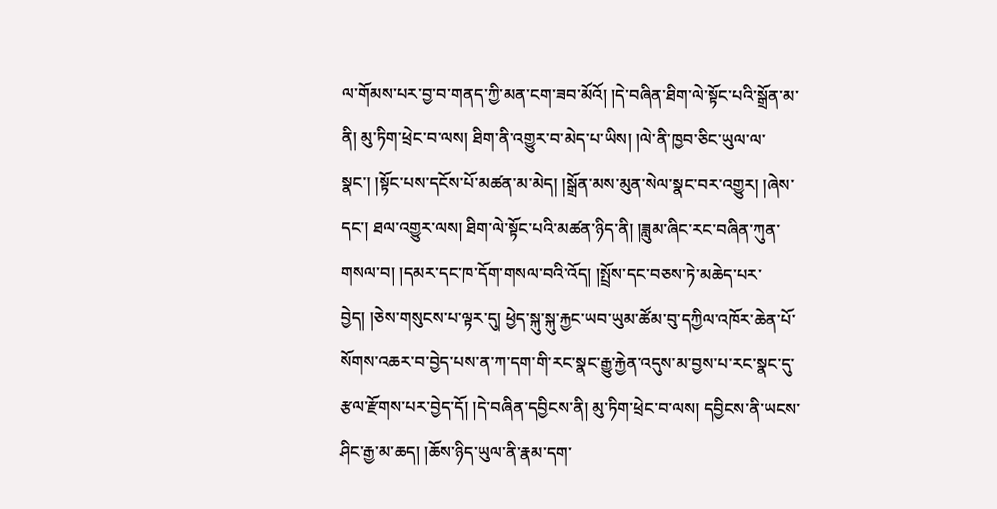ལ་གོམས་པར་བྱ་བ་གནད་ཀྱི་མན་ངག་ཟབ་མོའོ། །དེ་བཞིན་ཐིག་ལེ་སྟོང་པའི་སྒྲོན་མ་ནི། མུ་ཏིག་ཕྲེང་བ་ལས། ཐིག་ནི་འགྱུར་བ་མེད་པ་ཡིས། །ལེ་ནི་ཁྱབ་ཅིང་ཡུལ་ལ་སྣང་། །སྟོང་པས་དངོས་པོ་མཚན་མ་མེད། །སྒྲོན་མས་མུན་སེལ་སྣང་བར་འགྱུར། །ཞེས་དང་། ཐལ་འགྱུར་ལས། ཐིག་ལེ་སྟོང་པའི་མཚན་ཉིད་ནི། །ཟླུམ་ཞིང་རང་བཞིན་ཀུན་གསལ་བ། །དམར་དང་ཁ་དོག་གསལ་བའི་འོད། །སྤྲོས་དང་བཅས་ཏེ་མཆེད་པར་བྱེད། །ཅེས་གསུངས་པ་ལྟར་དུ། ཕྱེད་སྐུ་སྐུ་རྐྱང་ཡབ་ཡུམ་ཚོམ་བུ་དཀྱིལ་འཁོར་ཆེན་པོ་སོགས་འཆར་བ་བྱེད་པས་ན་ཀ་དག་གི་རང་སྣང་རྒྱུ་རྐྱེན་འདུས་མ་བྱས་པ་རང་སྣང་དུ་རྩལ་རྫོགས་པར་བྱེད་དོ། །དེ་བཞིན་དབྱིངས་ནི། མུ་ཏིག་ཕྲེང་བ་ལས། དབྱིངས་ནི་ཡངས་ཤིང་རྒྱ་མ་ཆད། །ཆོས་ཉིད་ཡུལ་ནི་རྣམ་དག་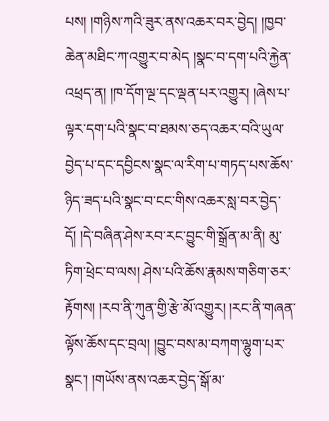པས། །གཉིས་ཀའི་ཟུར་ནས་འཆར་བར་བྱེད། །ཁྱབ་ཆེན་མཐིང་ཀ་འགྱུར་བ་མེད །སྣང་བ་དག་པའི་རྐྱེན་འཕྲད་ན། །ཁ་དོག་ལྔ་དང་ལྡན་པར་འགྱུར། །ཞེས་པ་ལྟར་དག་པའི་སྣང་བ་ཐམས་ཅད་འཆར་བའི་ཡུལ་བྱེད་པ་དང་དབྱིངས་སྣང་ལ་རིག་པ་གཏད་པས་ཆོས་ཉིད་ཟད་པའི་སྣང་བ་ངང་གིས་འཆར་སླ་བར་བྱེད་དོ། །དེ་བཞིན་ཤེས་རབ་རང་བྱུང་གི་སྒྲོན་མ་ནི། མུ་ཏིག་ཕྲེང་བ་ལས། ཤེས་པའི་ཆོས་རྣམས་གཅིག་ཅར་རྟོགས། །རབ་ནི་ཀུན་གྱི་རྩེ་མོ་འགྱུར། །རང་ནི་གཞན་ལྟོས་ཆོས་དང་བྲལ། །བྱུང་བས་མ་བཀག་ལྷུག་པར་སྣང་། །གཡོས་ནས་འཆར་བྱེད་སྒོ་མ་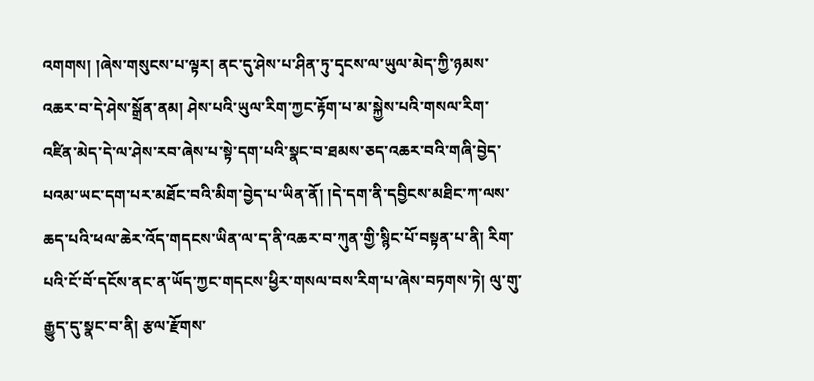འགགས། །ཞེས་གསུངས་པ་ལྟར། ནང་དུ་ཤེས་པ་ཤིན་ཏུ་དྭངས་ལ་ཡུལ་མེད་ཀྱི་ཉམས་འཆར་བ་དེ་ཤེས་སྒྲོན་ནམ། ཤེས་པའི་ཡུལ་རིག་ཀྱང་རྟོག་པ་མ་སྐྱེས་པའི་གསལ་རིག་འཛིན་མེད་དེ་ལ་ཤེས་རབ་ཞེས་པ་སྟེ་དག་པའི་སྣང་བ་ཐམས་ཅད་འཆར་བའི་གཞི་བྱེད་པའམ་ཡང་དག་པར་མཐོང་བའི་མིག་བྱེད་པ་ཡིན་ནོ། །དེ་དག་ནི་དབྱིངས་མཐིང་ཀ་ལས་ཆད་པའི་ཕལ་ཆེར་འོད་གདངས་ཡིན་ལ་ད་ནི་འཆར་བ་ཀུན་གྱི་སྙིང་པོ་བསྟན་པ་ནི། རིག་པའི་ངོ་བོ་དངོས་ནང་ན་ཡོད་ཀྱང་གདངས་ཕྱིར་གསལ་བས་རིག་པ་ཞེས་བཏགས་ཏེ། ལུ་གུ་རྒྱུད་དུ་སྣང་བ་ནི། རྩལ་རྫོགས་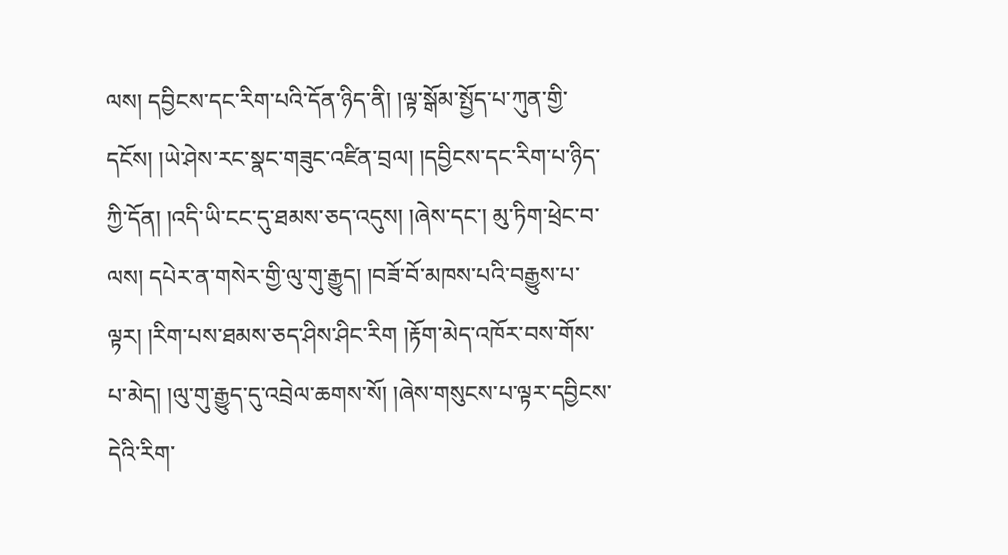ལས། དབྱིངས་དང་རིག་པའི་དོན་ཉིད་ནི། །ལྟ་སྒོམ་སྤྱོད་པ་ཀུན་གྱི་དངོས། །ཡེ་ཤེས་རང་སྣང་གཟུང་འཛིན་བྲལ། །དབྱིངས་དང་རིག་པ་ཉིད་ཀྱི་དོན། །འདི་ཡི་ངང་དུ་ཐམས་ཅད་འདུས། །ཞེས་དང་། མུ་ཏིག་ཕྲེང་བ་ལས། དཔེར་ན་གསེར་གྱི་ལུ་གུ་རྒྱུད། །བཟོ་བོ་མཁས་པའི་བརྒྱུས་པ་ལྟར། །རིག་པས་ཐམས་ཅད་ཤིས་ཤིང་རིག །རྟོག་མེད་འཁོར་བས་གོས་པ་མེད། །ལུ་གུ་རྒྱུད་དུ་འབྲེལ་ཆགས་སོ། །ཞེས་གསུངས་པ་ལྟར་དབྱིངས་དེའི་རིག་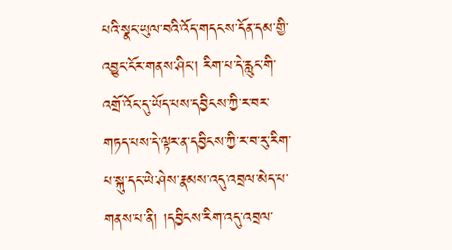པའི་སྣང་ཡུལ་བའི་འོད་གདངས་དོན་དམ་གྱི་འབྱུང་ངོར་གནས་ཤིང་། རིག་པ་དེ་རླུང་གི་འགྲོ་འོང་དུ་ཡོད་པས་དབྱིངས་ཀྱི་ར་བར་གཏད་པས་དེ་ལྟར་ན་དབྱིངས་ཀྱི་ར་བ་རུ་རིག་པ་སྐུ་དང་ཡེ་ཤེས་རྣམས་འདུ་འབྲལ་མེད་པ་གནས་པ་ནི། །དབྱིངས་རིག་འདུ་འབྲལ་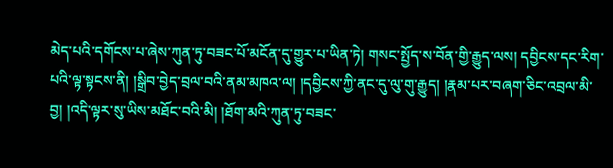མེད་པའི་དགོངས་པ་ཞེས་ཀུན་ཏུ་བཟང་པོ་མངོན་དུ་གྱུར་པ་ཡིན་ཏེ། གསང་སྤྱོད་ས་བོན་གྱི་རྒྱུད་ལས། དབྱིངས་དང་རིག་པའི་ལྟ་སྟངས་ནི། །སྒྲིབ་བྱེད་བྲལ་བའི་ནམ་མཁའ་ལ། །དབྱིངས་ཀྱི་ནང་དུ་ལུ་གུ་རྒྱུད། །རྣམ་པར་བཞག་ཅིང་འབྲལ་མི་བྱ། །འདི་ལྟར་སུ་ཡིས་མཐོང་བའི་མི། །ཐོག་མའི་ཀུན་ཏུ་བཟང་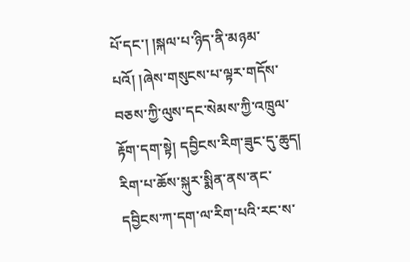པོ་དང་། །སྐལ་པ་ཉིད་ནི་མཉམ་པའོ། །ཞེས་གསུངས་པ་ལྟར་གདོས་བཅས་ཀྱི་ལུས་དང་སེམས་ཀྱི་འཁྲུལ་རྟོག་དག་སྟེ། དབྱིངས་རིག་ཟུང་དུ་ཆུད། རིག་པ་ཆོས་སྐུར་སྨིན་ནས་ནང་དབྱིངས་ཀ་དག་ལ་རིག་པའི་རང་ས་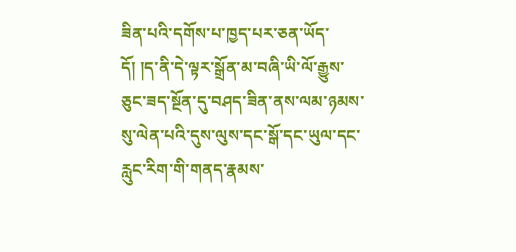ཟིན་པའི་དགོས་པ་ཁྱད་པར་ཅན་ཡོད་དོ། །ད་ནི་དེ་ལྟར་སྒྲོན་མ་བཞི་ཡི་ལོ་རྒྱུས་ཅུང་ཟད་སྔོན་དུ་བཤད་ཟིན་ནས་ལམ་ཉམས་སུ་ལེན་པའི་དུས་ལུས་དང་སྒོ་དང་ཡུལ་དང་རླུང་རིག་གི་གནད་རྣམས་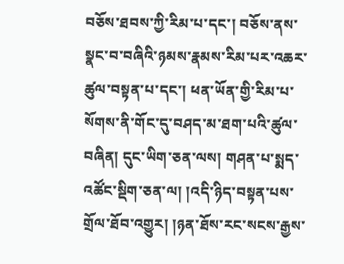བཅོས་ཐབས་ཀྱི་རིམ་པ་དང་། བཅོས་ནས་སྣང་བ་བཞིའི་ཉམས་རྣམས་རིམ་པར་འཆར་ཚུལ་བསྟན་པ་དང་། ཕན་ཡོན་གྱི་རིམ་པ་སོགས་ནི་གོང་དུ་བཤད་མ་ཐག་པའི་ཚུལ་བཞིན། དུང་ཡིག་ཅན་ལས། གཤན་པ་སྨད་འཚོང་སྡིག་ཅན་ལ། །འདི་ཉིད་བསྟན་པས་གྲོལ་ཐོབ་འགྱུར། །ཉན་ཐོས་རང་སངས་རྒྱས་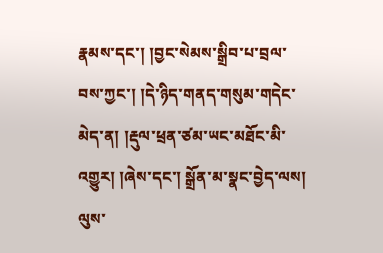རྣམས་དང་། །བྱང་སེམས་སྒྲིབ་པ་བྲལ་བས་ཀྱང་། །དེ་ཉིད་གནད་གསུམ་གདེང་མེད་ན། །རྡུལ་ཕྲན་ཙམ་ཡང་མཐོང་མི་འགྱུར། །ཞེས་དང་། སྒྲོན་མ་སྣང་བྱེད་ལས། ལུས་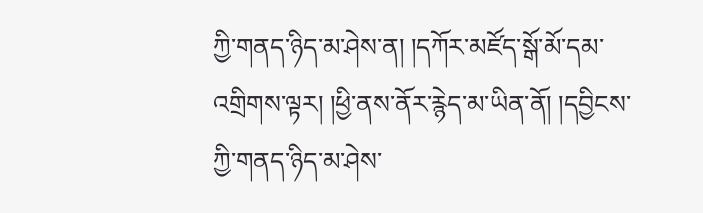ཀྱི་གནད་ཉིད་མ་ཤེས་ན། །དཀོར་མཛོད་སྒོ་མོ་དམ་འགྲིགས་ལྟར། །ཕྱི་ནས་ནོར་རྙེད་མ་ཡིན་ནོ། །དབྱིངས་ཀྱི་གནད་ཉིད་མ་ཤེས་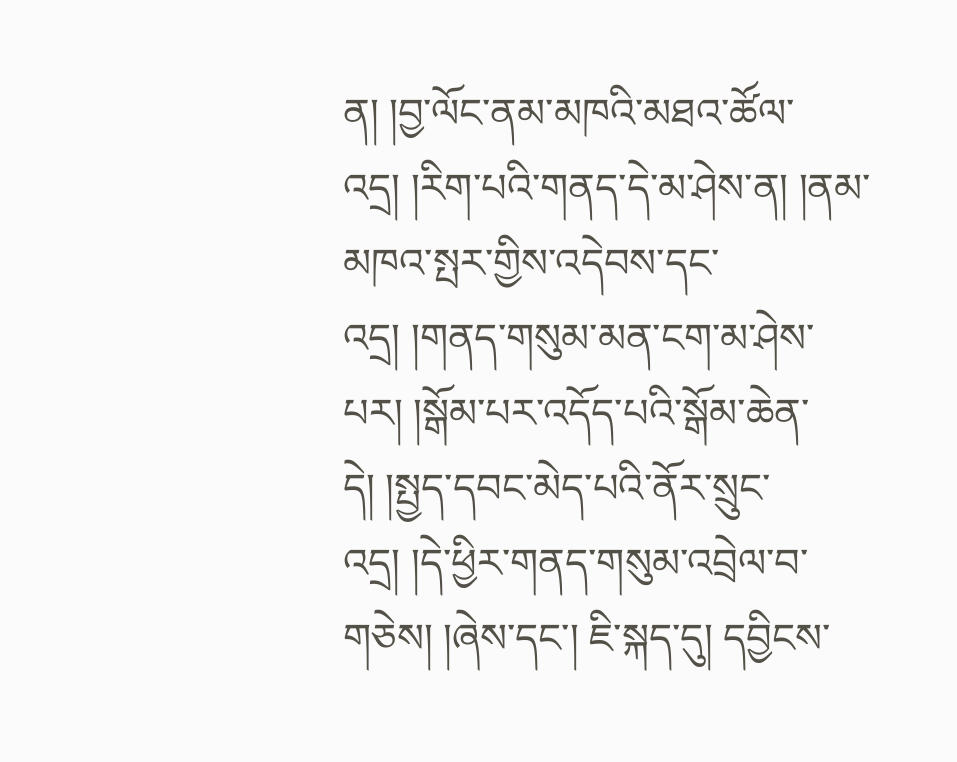ན། །བྱ་ལོང་ནམ་མཁའི་མཐའ་ཚོལ་འདྲ། །རིག་པའི་གནད་དེ་མ་ཤེས་ན། །ནམ་མཁའ་སྤར་གྱིས་འདེབས་དང་འདྲ། །གནད་གསུམ་མན་ངག་མ་ཤེས་པར། །སྒོམ་པར་འདོད་པའི་སྒོམ་ཆེན་དེ། །སྤྱད་དབང་མེད་པའི་ནོར་སྲུང་འདྲ། །དེ་ཕྱིར་གནད་གསུམ་འབྲེལ་བ་གཅེས། །ཞེས་དང་། ཇི་སྐད་དུ། དབྱིངས་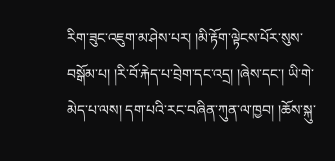རིག་ཟུང་འཇུག་མ་ཤེས་པར། །མི་རྟོག་ལྟེངས་པོར་སུས་བསྒོམ་པ། །རི་བོ་རྐེད་པ་བྲེག་དང་འདྲ། །ཞེས་དང་། ཡི་གེ་མེད་པ་ལས། དག་པའི་རང་བཞིན་ཀུན་ལ་ཁྱབ། །ཆོས་སྐུ་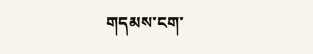གདམས་ངག་